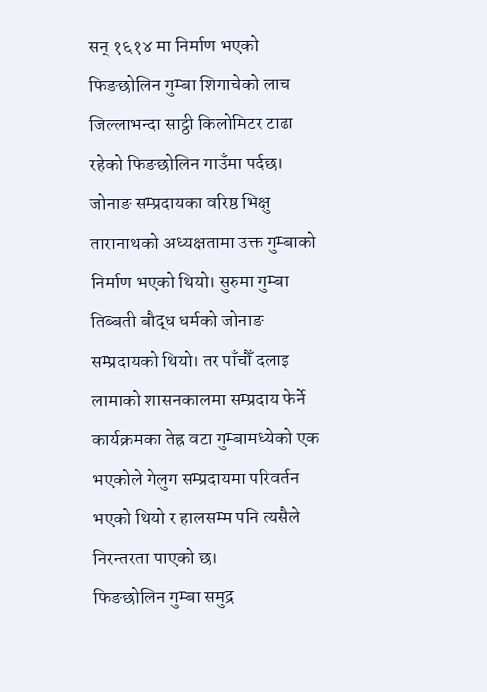सन् १६१४ मा निर्माण भएको फिङछोलिन गुम्बा शिगाचेको लाच जिल्लाभन्दा साट्ठी किलोमिटर टाढा रहेको फिङछोलिन गाउँमा पर्दछ। जोनाङ सम्प्रदायका वरिष्ठ भिक्षु तारानाथको अध्यक्षतामा उक्त गुम्बाको निर्माण भएको थियो। सुरुमा गुम्बा तिब्बती बौद्ध धर्मको जोनाङ सम्प्रदायको थियो। तर पाँचौँ दलाइ लामाको शासनकालमा सम्प्रदाय फेर्ने कार्यक्रमका तेह्र वटा गुम्बामध्येको एक भएकोले गेलुग सम्प्रदायमा परिवर्तन भएको थियो र हालसम्म पनि त्यसैले निरन्तरता पाएको छ।
फिङछोलिन गुम्बा समुद्र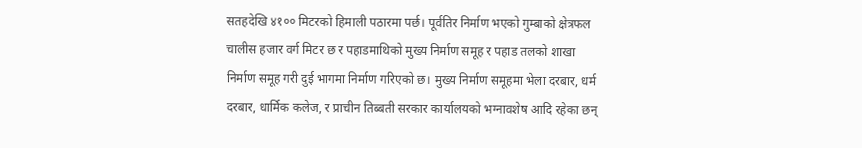सतहदेखि ४१०० मिटरको हिमाली पठारमा पर्छ। पूर्वतिर निर्माण भएको गुम्बाको क्षेत्रफल चालीस हजार वर्ग मिटर छ र पहाडमाथिको मुख्य निर्माण समूह र पहाड तलको शाखा निर्माण समूह गरी दुई भागमा निर्माण गरिएको छ। मुख्य निर्माण समूहमा भेला दरबार, धर्म दरबार, धार्मिक कलेज, र प्राचीन तिब्बती सरकार कार्यालयको भग्नावशेष आदि रहेका छन्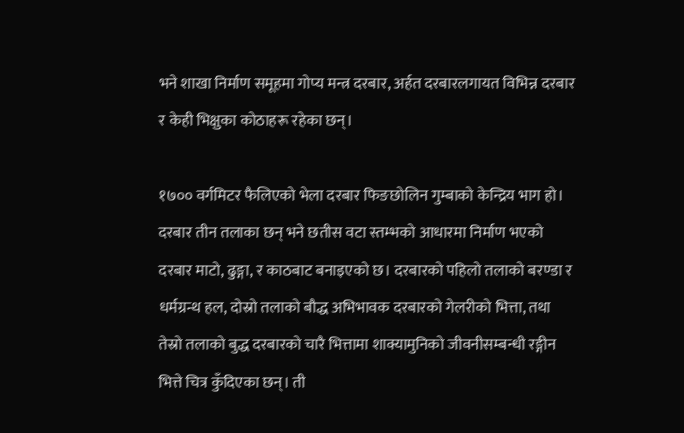भने शाखा निर्माण समूहमा गोप्य मन्त्र दरबार, अर्हत दरबारलगायत विभिन्न दरबार र केही भिक्षुका कोठाहरू रहेका छन्।

१७०० वर्गमिटर फैलिएको भेला दरबार फिङछोलिन गुम्बाको केन्द्रिय भाग हो। दरबार तीन तलाका छन् भने छतीस वटा स्तम्भको आधारमा निर्माण भएको दरबार माटो, ढुङ्गा, र काठबाट बनाइएको छ। दरबारको पहिलो तलाको बरण्डा र धर्मग्रन्थ हल, दोस्रो तलाको बौद्ध अभिभावक दरबारको गेलरीको भित्ता, तथा तेस्रो तलाको बुद्ध दरबारको चारै भित्तामा शाक्यामुनिको जीवनीसम्बन्धी रङ्गीन भित्ते चित्र कुँदिएका छन्। ती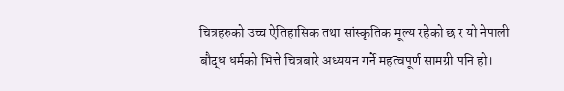चित्रहरुको उच्च ऐतिहासिक तथा सांस्कृतिक मूल्य रहेको छ र यो नेपाली बौद्ध धर्मको भित्ते चित्रबारे अध्ययन गर्ने महत्वपूर्ण सामग्री पनि हो।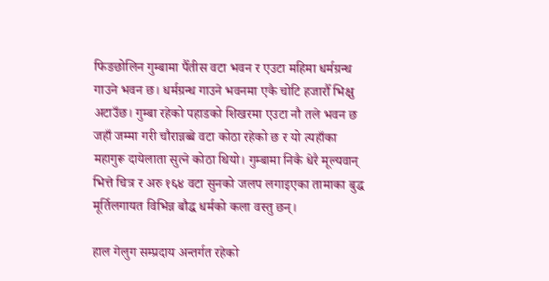फिङछोलिन गुम्बामा पैँतीस वटा भवन र एउटा महिमा धर्मग्रन्थ गाउने भवन छ। धर्मग्रन्थ गाउने भवनमा एकै चोटि हजारौँ भिक्षु अटाउँछ। गुम्बा रहेको पहाडको शिखरमा एउटा नौ तले भवन छ जहाँ जम्मा गरी चौरान्नब्बे वटा कोठा रहेको छ र यो त्यहाँका महागुरू दायेलाता सुत्ने कोठा थियो। गुम्बामा निकै धेरै मूल्यवान् भित्ते चित्र र अरु १६४ वटा सुनको जलप लगाइएका तामाका बुद्ध मूर्तिलगायत विभिन्न बौद्ध धर्मको कला वस्तु छन्।

हाल गेलुग सम्प्रदाय अन्तर्गत रहेको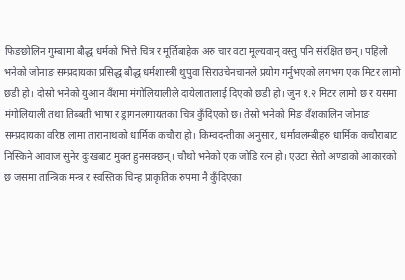फिङछोलिन गुम्बामा बौद्ध धर्मको भित्ते चित्र र मूर्तिबाहेक अरु चार वटा मूल्यवान् वस्तु पनि संरक्षित छन्। पहिलो भनेको जोनाङ सम्प्रदायका प्रसिद्ध बौद्ध धर्मशास्त्री थुपुवा सिराउचेनचानले प्रयोग गर्नुभएको लगभग एक मिटर लामो छडी हो। दोस्रो भनेको युआन वँशमा मंगोलियालीले दायेलातालाई दिएको छडी हो। जुन १.२ मिटर लामो छ र यसमा मंगोलियाली तथा तिब्बती भाषा र ड्रागनलगायतका चित्र कुँदिएको छ। तेस्रो भनेको मिङ वँशकालिन जोनाङ सम्प्रदायका वरिष्ठ लामा तारानाथको धार्मिक कचौरा हो। किम्वदन्तीका अनुसार, धर्मावलम्बीहरु धार्मिक कचौराबाट निस्किने आवाज सुनेर दुःखबाट मुक्त हुनसक्छन्। चौथो भनेको एक जोडि रत्न हो। एउटा सेतो अण्डाको आकारको छ जसमा तान्त्रिक मन्त्र र स्वस्तिक चिन्ह प्राकृतिक रुपमा नै कुँदिएका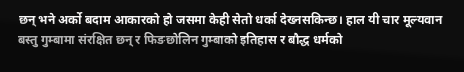छन् भने अर्को बदाम आकारको हो जसमा केही सेतो धर्का देख्नसकिन्छ। हाल यी चार मूल्यवान बस्तु गुम्बामा संरक्षित छन् र फिङछोलिन गुम्बाको इतिहास र बौद्ध धर्मको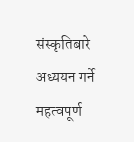संस्कृतिबारे अध्ययन गर्ने महत्वपूर्ण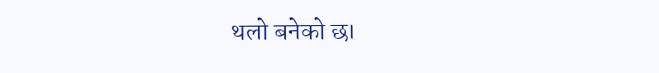थलो बनेको छ।